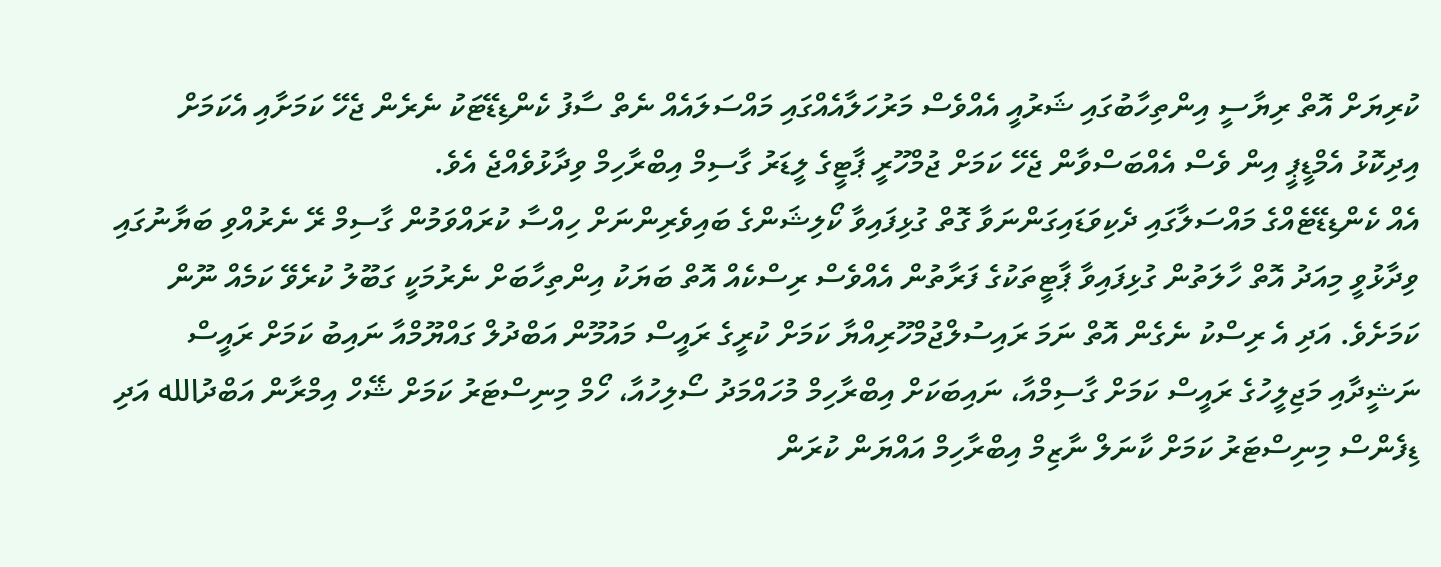ކުރިޔަށް އޮތް ރިޔާސީ އިންތިހާބުގައި ޝަރުއީ އެއްވެސް މަރުހަލާއެއްގައި މައްސަލައެއް ނެތް ސާފު ކެންޑިޑޭޓަކު ނެރެން ޖެހޭ ކަމަށާއި އެކަމަށް އިދިކޮޅު އެމްޑީޕީ އިން ވެސް އެއްބަސްވާން ޖެހޭ ކަމަށް ޖުމްހޫރީ ޕާޓީގެ ލީޑަރު ގާސިމް އިބްރާހިމް ވިދާޅުވެއްޖެ އެވެ.
އެއް ކެންޑިޑޭޓެއްގެ މައްސަލާގައި ދެކިވަޑައިގަންނަވާ ގޮތް ގުޅިފައިވާ ކޯލިޝަންގެ ބައިވެރިންނަށް ހިއްސާ ކުރައްވަމުން ގާސިމް ރޭ ނެރުއްވި ބަޔާނުގައި ވިދާޅުވީ މިއަދު އޮތް ހާލަތުން ގުޅިފައިވާ ޕާޓީތަކުގެ ފަރާތުން އެއްވެސް ރިސްކެއް އޮތް ބަޔަކު އިންތިހާބަށް ނެރުމަކީ ގަބޫލު ކުރެވޭ ކަމެއް ނޫން ކަމަށެވެ. އަދި އެ ރިސްކު ނެގެން އޮތް ނަމަ ރައިސުލްޖުމްހޫރިއްޔާ ކަމަށް ކުރީގެ ރައީސް މައުމޫން އަބްދުލް ގައްޔޫމްއާ ނައިބު ކަމަށް ރައީސް ނަޝީދާއި މަޖިލީހުގެ ރައީސް ކަމަށް ގާސިމްއާ، ނައިބަކަށް އިބްރާހިމް މުހައްމަދު ސޯލިހުއާ، ހޯމް މިނިސްޓަރު ކަމަށް ޝޭހް އިމްރާން އަބްދުالله އަދި ޑިފެންސް މިނިސްޓަރު ކަމަށް ކާނަލް ނާޒިމް އިބްރާހިމް އައްޔަން ކުރަން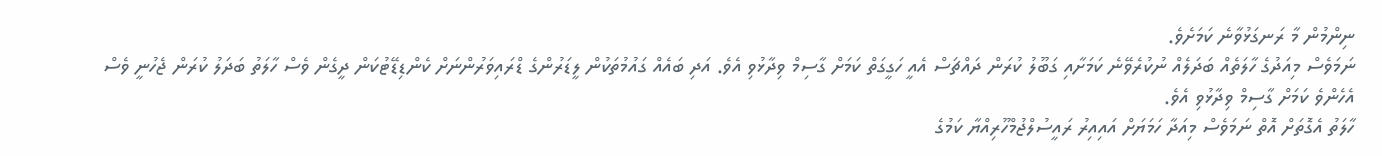ނިންމުން މާ ރަނގަޅުވާނެ ކަމަށެވެ.
ނަމަވެސް މިއަދުގެ ހާލަތެއް ބަދަލެއް ނުކުރެވޭނެ ކަމަށާއި ގަބޫލު ކުރަން ދައްޗަސް އެއީ ހަގީގަތް ކަމަށް ގާސިމް ވިދާޅުވި އެވެ. އަދި ބައެއް ގައުމުތަކުން ލީޑަރުންގެ ޑްރައިވަރުންނަށް ކެންޑިޑޭޓުކަން ދީގެން ވެސް ހާލަތު ބަދަލު ކުރަން ޖެހުނީ ވެސް އެހެންވެ ކަމަށް ގާސިމް ވިދާޅުވި އެވެ.
ހާލަތު އެގޮތަށް އޮތް ނަމަވެސް މިއަދާ ހަމަޔަށް އައިއިރު ރައީސުލްޖުމްހޫރިއްޔާ ކަމުގެ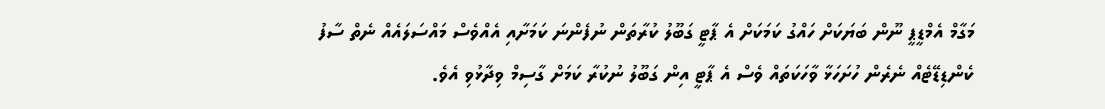މަގާމް އެމްޑީޕީ ނޫން ބަޔަކަށް ހައްގު ކަމަކަށް އެ ޕާޓީ ގަބޫލު ކުރާތަން ނުފެންނަ ކަމަށާއި އެއްވެސް މައްސަލައެއް ނެތް ސާފު ކެންޑިޑޭޓެއް ނެރެން ހުށަހަޅާ ވާހަކަތައް ވެސް އެ ޕާޓީ އިން ގަބޫލު ނުކުރާ ކަމަށް ގާސިމް ވިދާޅުވި އެވެ.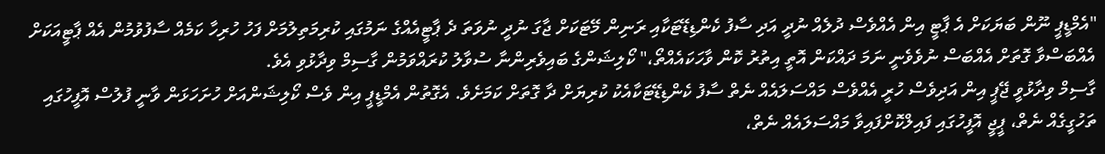"އެމްޑީޕީ ނޫން ބަޔަކަށް އެ ޕާޓީ އިން އެއްވެސް ދުލެއް ނުދީ އަދި ސާފު ކެންޑިޑޭޓަކާއި ރަނިން މޭޓަކަށް ޖާގަ ނުދީ ނުވަތަ ދެ ޕާޓީއެއްގެ ނަމުގައި ކުރިމަތިލުމަށް ފަހު ހުރިހާ ކަމެއް ސާފުވުމުން އެއް ޕާޓީއަކަށް އެއްބަސްވާ ގޮތަށް އެއްބަސް ނުވެވެނީ ނަމަ ދައްކަން އޮތީ އިތުރު ކޮން ވާހަކައެއްތޯ،" ކޯލިޝަންގެ ބައިވެރިންނާ ސުވާލު ކުރައްވަމުން ގާސިމް ވިދާޅުވި އެވެ.
ގާސިމް ވިދާޅުވީ ޖޭޕީ އިން އަދިވެސް ހުރީ އެއްވެސް މައްސަލައެއް ނެތް ސާފު ކެންޑިޑޭޓަކާއެކު ކުރިޔަށް ދާ ގޮތަށް ކަމަށެވެ. އެގޮތުން އެމްޑީޕީ އިން ވެސް ކޯލިޝަންއަށް ހުށަހަޅަން ވާނީ ފުލުސް އޮފީހުގައި ތަހުގީގެއް ނެތް، ޕީޖީ އޮފީހުގައި ފައިލްކޮށްފައިވާ މައްސަލައެއް ނެތް،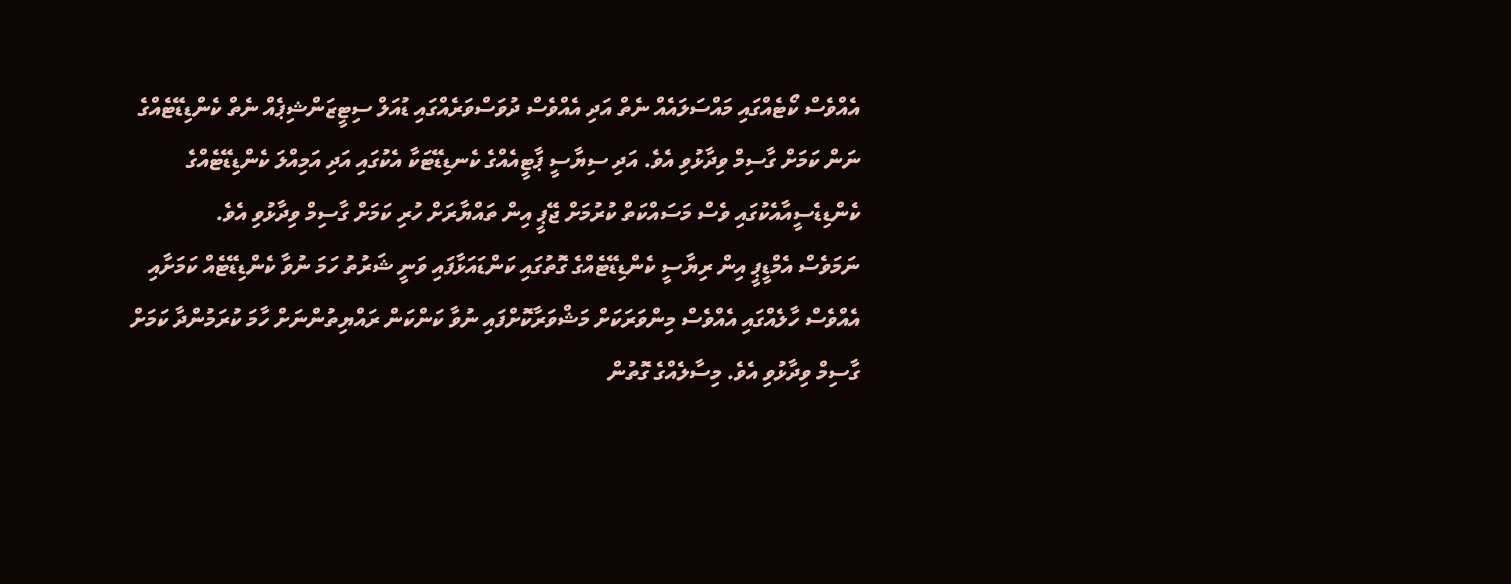އެއްވެސް ކޯޓެއްގައި މައްސަލައެއް ނެތް އަދި އެއްވެސް ދުވަސްވަރެއްގައި ޑުއަލް ސިޓީޒަންޝިޕެއް ނެތް ކެންޑިޑޭޓެއްގެ ނަން ކަމަށް ގާސިމް ވިދާޅުވި އެވެ. އަދި ސިޔާސީ ޕާޓީއެއްގެ ކެނޑިޑޭޓަކާ އެކުގައި އަދި އަމިއްލަ ކެންޑިޑޭޓެއްގެ ކެންޑިޑެސީއާއެކުގައި ވެސް މަސައްކަތް ކުރުމަށް ޖޭޕީ އިން ތައްޔާރަށް ހުރި ކަމަށް ގާސިމް ވިދާޅުވި އެވެ.
ނަމަވެސް އެމްޑީޕީ އިން ރިޔާސީ ކެންޑިޑޭޓެއްގެ ގޮތުގައި ކަންޑައަޅާފައި ވަނީ ޝަރުތު ހަމަ ނުވާ ކެންޑިޑޭޓެއް ކަމަށާއި އެއްވެސް ހާލެއްގައި އެއްވެސް މިންވަރަކަށް މަޝްވަރާކޮށްފައި ނުވާ ކަންކަން ރައްޔިތުންނަށް ހާމަ ކުރަމުންދާ ކަމަށް ގާސިމް ވިދާޅުވި އެވެ. މިސާލެއްގެ ގޮތުން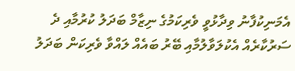އެމަނިކުފާނު ވިދާޅުވީ ވެރިކަމުގެ ނިޒާމް ބަދަލު ކުރުމާއި ދެ ސަރުކާރެއް އެކުލަވާލުމާއި ބޭރު ބައެއް ލައްވާ ވެރިކަން ބަދަލު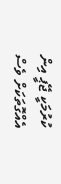ކުރުމަކީ ޖޭޕީ އިން އެއްގޮތަކަށް ވެސް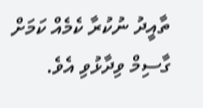ތާއީދު ނުކުރާ ކެމެއް ކަމަށް ގާސިމް ވިދާޅުވި އެވެ.